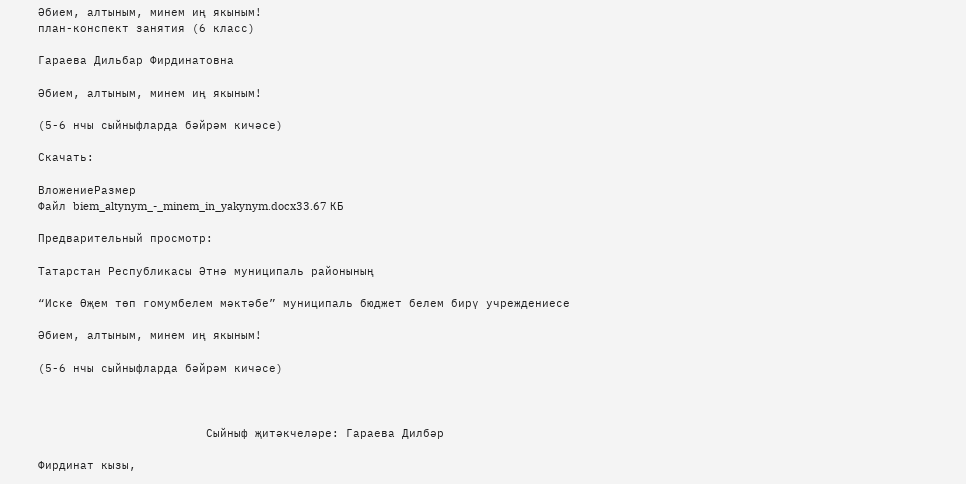Әбием, алтыным, минем иң якыным!
план-конспект занятия (6 класс)

Гараева Дильбар Фирдинатовна

Әбием, алтыным, минем иң якыным!

(5-6 нчы сыйныфларда бәйрәм кичәсе)

Скачать:

ВложениеРазмер
Файл biem_altynym_-_minem_in_yakynym.docx33.67 КБ

Предварительный просмотр:

Татарстан Республикасы Әтнә муниципаль районының

“Иске Өҗем төп гомумбелем мәктәбе” муниципаль бюджет белем бирү учреждениесе

Әбием, алтыным, минем иң якыным!

(5-6 нчы сыйныфларда бәйрәм кичәсе)



                        Сыйныф җитәкчеләре: Гараева Дилбәр

Фирдинат кызы,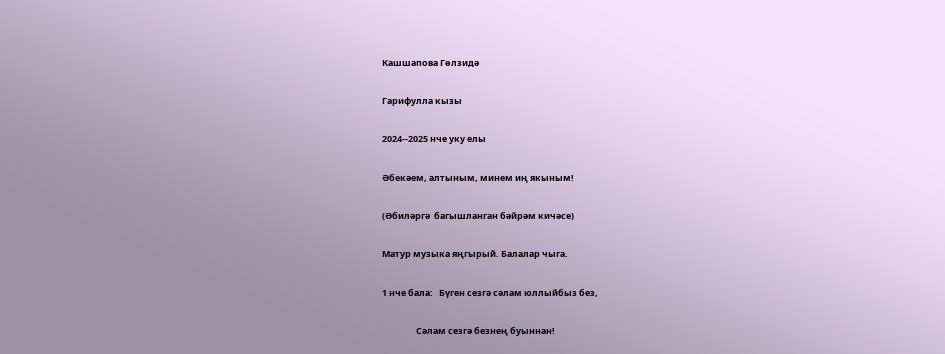Кашшапова Гөлзидә

Гарифулла кызы

2024--2025 нче уку елы

Әбекәем, алтыным, минем иң якыным!

(Әбиләргә  багышланган бәйрәм кичәсе)

Матур музыка яңгырый. Балалар чыга.

1 нче бала:   Бүген сезгә сәлам юллыйбыз без,

                 Сәлам сезгә безнең буыннан!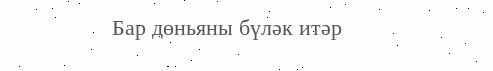Бар дөньяны бүләк итәр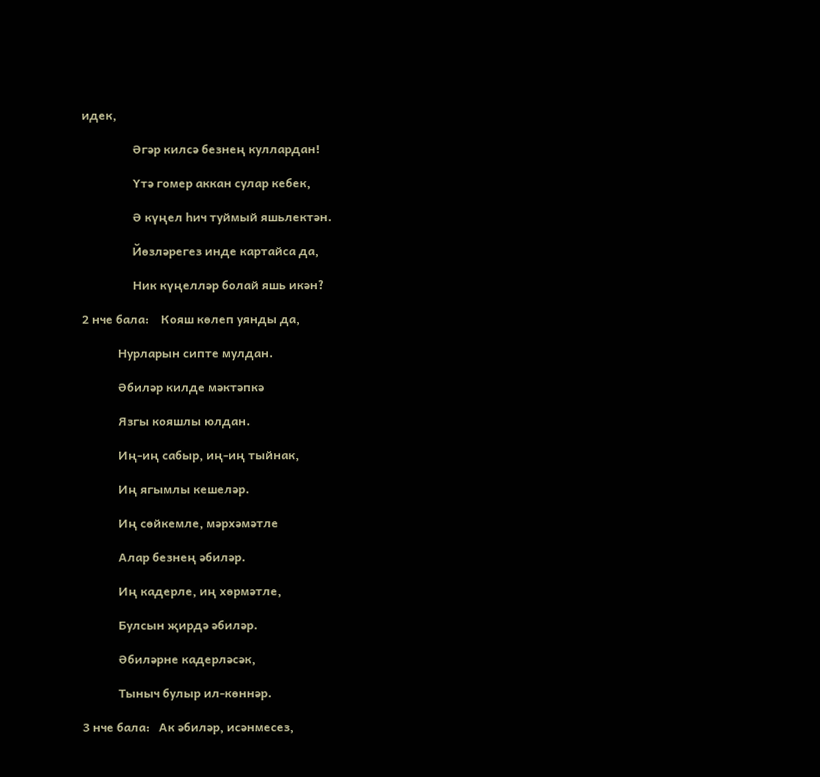идек,

                 Әгәр килсә безнең куллардан!

                 Үтә гомер аккан сулар кебек,

                 Ә күңел һич туймый яшьлектән.

                 Йөзләрегез инде картайса да,

                 Ник күңелләр болай яшь икән?

2 нче бала:    Кояш көлеп уянды да,

            Нурларын сипте мулдан.

            Әбиләр килде мәктәпкә

            Язгы кояшлы юлдан.

            Иң-иң сабыр, иң-иң тыйнак,

            Иң ягымлы кешеләр.

            Иң сөйкемле, мәрхәмәтле

            Алар безнең әбиләр.

            Иң кадерле, иң хөрмәтле,

            Булсын җирдә әбиләр.

            Әбиләрне кадерләсәк,

            Тыныч булыр ил-көннәр.

3 нче бала:   Ак әбиләр, исәнмесез,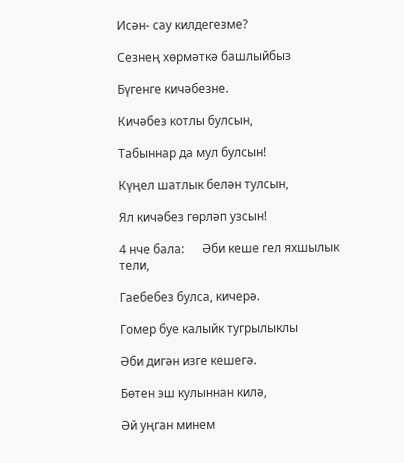Исән- сау килдегезме?

Сезнең хөрмәткә башлыйбыз

Бүгенге кичәбезне.

Кичәбез котлы булсын,

Табыннар да мул булсын!

Күңел шатлык белән тулсын,

Ял кичәбез гөрләп узсын!

4 нче бала:      Әби кеше гел яхшылык тели,

Гаебебез булса, кичерә.

Гомер буе калыйк тугрылыклы

Әби дигән изге кешегә.

Бөтен эш кулыннан килә,

Әй уңган минем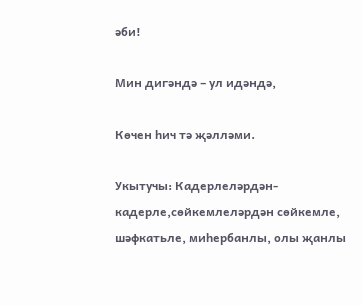әби!

Мин дигәндә – ул идәндә,

Көчен һич тә җәлләми.

Укытучы: Кадерлеләрдән-кадерле,сөйкемлеләрдән сөйкемле, шәфкатьле, миһербанлы, олы җанлы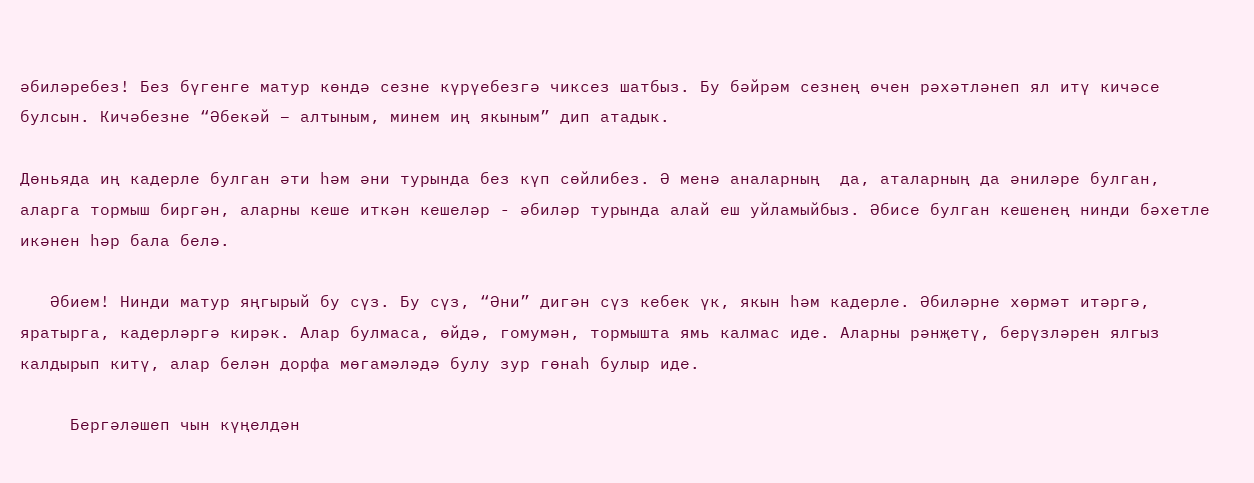әбиләребез! Без бүгенге матур көндә сезне күрүебезгә чиксез шатбыз. Бу бәйрәм сезнең өчен рәхәтләнеп ял итү кичәсе булсын. Кичәбезне “Әбекәй – алтыным, минем иң якыным” дип атадык.

Дөньяда иң кадерле булган әти һәм әни турында без күп сөйлибез. Ә менә аналарның  да, аталарның да әниләре булган, аларга тормыш биргән, аларны кеше иткән кешеләр - әбиләр турында алай еш уйламыйбыз. Әбисе булган кешенең нинди бәхетле икәнен һәр бала белә.

   Әбием! Нинди матур яңгырый бу сүз. Бу сүз, “Әни” дигән сүз кебек үк, якын һәм кадерле. Әбиләрне хөрмәт итәргә, яратырга, кадерләргә кирәк. Алар булмаса, өйдә, гомумән, тормышта ямь калмас иде. Аларны рәнҗетү, берүзләрен ялгыз калдырып китү, алар белән дорфа мөгамәләдә булу зур гөнаһ булыр иде.

     Бергәләшеп чын күңелдән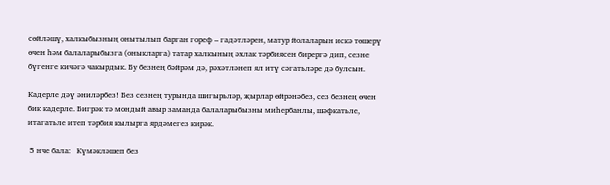сөйләшү, халкыбызның онытылып барган гореф – гадәтләрен, матур йолаларын искә төшерү өчен һәм балаларыбызга (оныкларга) татар халкының әхлак тәрбиясен бирергә дип, сезне бүгенге кичәгә чакырдык. Бу безнең бәйрәм дә, рәхәтләнеп ял итү сәгатьләре дә булсын.

Кадерле дәү әниләрбез! Без сезнең турында шигырьләр, җырлар өйрәнәбез, сез безнең өчен бик кадерле. Бигрәк тә мондый авыр заманда балаларыбызны миһербанлы, шәфкатьле, итагатьле итеп тәрбия кылырга ярдәмегез кирәк.

 5 нче бала:   Күмәкләшеп без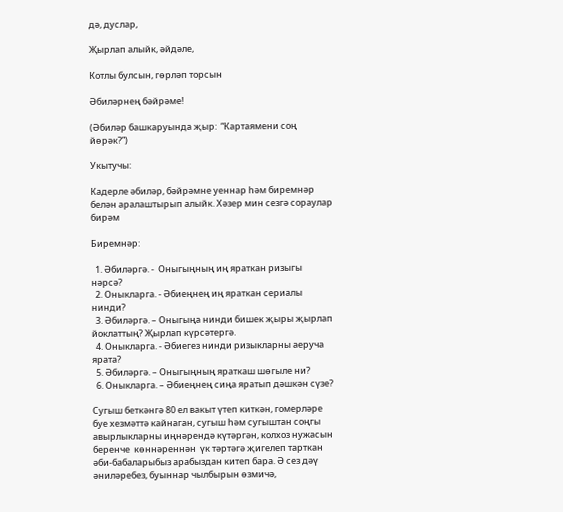дә, дуслар,

Җырлап алыйк, әйдәле,

Котлы булсын, гөрләп торсын

Әбиләрнең бәйрәме!

(Әбиләр башкаруында җыр:  “Картаямени соң йөрәк?”)

Укытучы:

Кадерле әбиләр, бәйрәмне уеннар һәм биремнәр белән аралаштырып алыйк. Хәзер мин сезгә сораулар бирәм

Биремнәр:

  1. Әбиләргә. -  Оныгыңның иң яраткан ризыгы нәрсә?
  2. Оныкларга. - Әбиеңнең иң яраткан сериалы нинди?
  3. Әбиләргә. – Оныгыңа нинди бишек җыры җырлап йоклаттың? Җырлап күрсәтергә.
  4. Оныкларга. - Әбиегез нинди ризыкларны аеруча ярата?
  5. Әбиләргә. – Оныгыңның яраткаш шөгыле ни?
  6. Оныкларга. – Әбиеңнең сиңа яратып дәшкән сүзе?

Сугыш беткәнгә 80 ел вакыт үтеп киткән, гомерләре буе хезмәттә кайнаган, сугыш һәм сугыштан соңгы авырлыкларны иңнәрендә күтәргән, колхоз нужасын беренче  көннәреннән  үк тәртәгә җигелеп тарткан әби-бабаларыбыз арабыздан китеп бара. Ә сез дәү әниләребез, буыннар чылбырын өзмичә,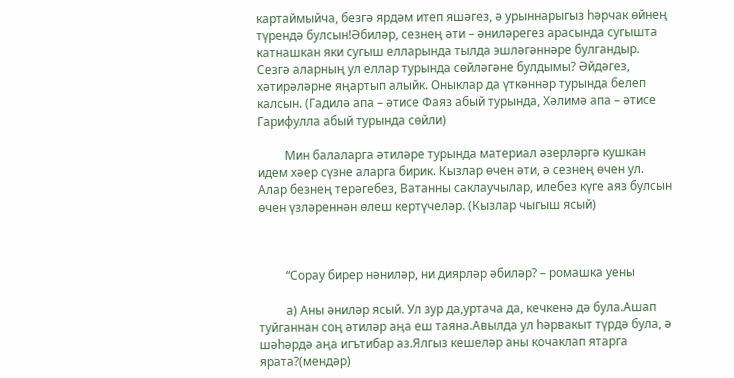картаймыйча, безгә ярдәм итеп яшәгез, ә урыннарыгыз һәрчак өйнең түрендә булсын!Әбиләр, сезнең әти – әниләрегез арасында сугышта катнашкан яки сугыш елларында тылда эшләгәннәре булгандыр.  Сезгә аларның ул еллар турында сөйләгәне булдымы? Әйдәгез, хәтирәләрне яңартып алыйк. Оныклар да үткәннәр турында белеп калсын. (Гадилә апа – әтисе Фаяз абый турында, Хәлимә апа – әтисе Гарифулла абый турында сөйли)

         Мин балаларга әтиләре турында материал әзерләргә кушкан идем хәер сүзне аларга бирик. Кызлар өчен әти, ә сезнең өчен ул.  Алар безнең терәгебез, Ватанны саклаучылар, илебез күге аяз булсын өчен үзләреннән өлеш кертүчеләр. (Кызлар чыгыш ясый)



         “Сорау бирер нәниләр, ни диярләр әбиләр? – ромашка уены

         а) Аны әниләр ясый. Ул зур да,уртача да, кечкенә дә була.Ашап туйганнан соң әтиләр аңа еш таяна.Авылда ул һәрвакыт түрдә була, ә шәһәрдә аңа игътибар аз.Ялгыз кешеләр аны кочаклап ятарга ярата?(мендәр)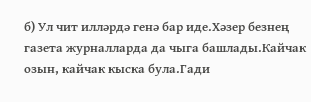б) Ул чит илләрдә генә бар иде.Хәзер безнең газета журналларда да чыга башлады.Кайчак озын, кайчак кыска була.Гади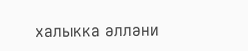халыкка әлләни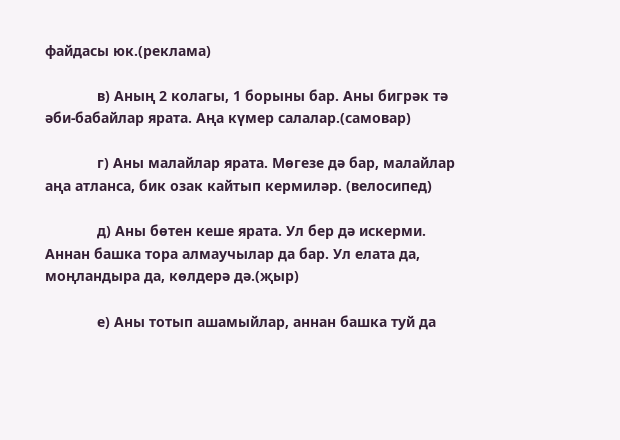файдасы юк.(реклама)

             в) Аның 2 колагы, 1 борыны бар. Аны бигрәк тә әби-бабайлар ярата. Аңа күмер салалар.(самовар)

             г) Аны малайлар ярата. Мөгезе дә бар, малайлар аңа атланса, бик озак кайтып кермиләр. (велосипед)

             д) Аны бөтен кеше ярата. Ул бер дә искерми. Аннан башка тора алмаучылар да бар. Ул елата да, моңландыра да, көлдерә дә.(җыр)

             е) Аны тотып ашамыйлар, аннан башка туй да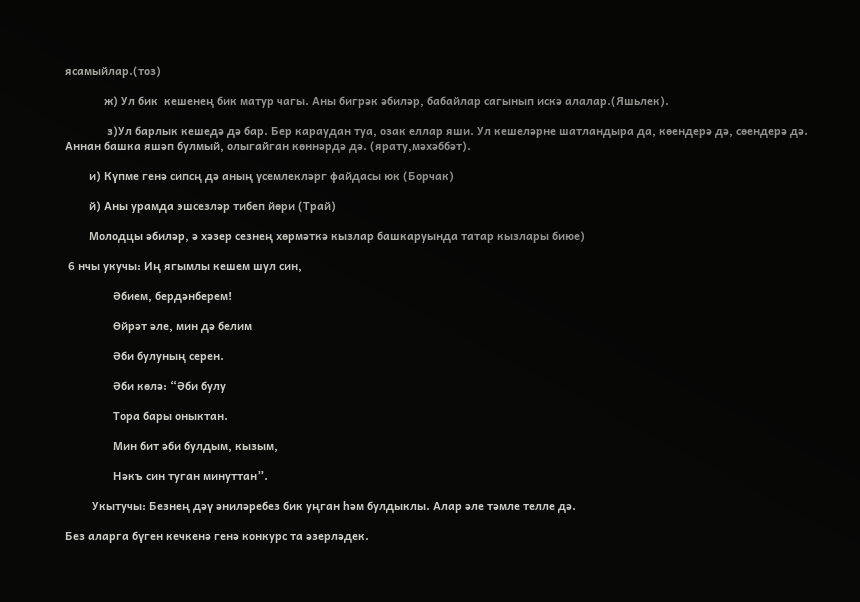ясамыйлар.(тоз)

             ж) Ул бик  кешенең бик матур чагы. Аны бигрәк әбиләр, бабайлар сагынып искә алалар.(Яшьлек).

              з)Ул барлык кешедә дә бар. Бер караудан туа, озак еллар яши. Ул кешеләрне шатландыра да, көендерә дә, сөендерә дә. Аннан башка яшәп булмый, олыгайган көннәрдә дә. (ярату,мәхәббәт).

        и) Күпме генә сипсң дә аның үсемлекләрг файдасы юк (Борчак)

        й) Аны урамда эшсезләр тибеп йөри (Трай)

        Молодцы әбиләр, ә хәзер сезнең хөрмәткә кызлар башкаруында татар кызлары биюе)

 6 нчы укучы: Иң ягымлы кешем шул син,

                Әбием, бердәнберем!

                Өйрәт әле, мин дә белим

                Әби булуның серен.

                Әби көлә: “Әби булу

                Тора бары оныктан.

                Мин бит әби булдым, кызым,

                Нәкъ син туган минуттан”.

         Укытучы: Безнең дәү әниләребез бик уңган һәм булдыклы. Алар әле тәмле телле дә.

Без аларга бүген кечкенә генә конкурс та әзерләдек.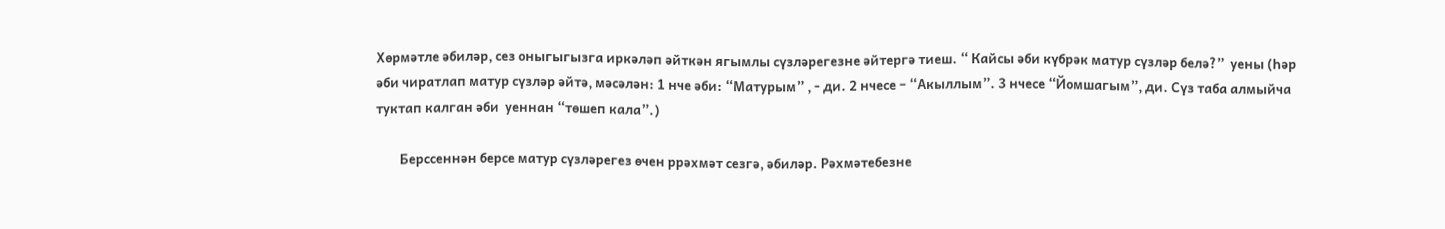Хөрмәтле әбиләр, сез оныгыгызга иркәләп әйткән ягымлы сүзләрегезне әйтергә тиеш. “ Кайсы әби күбрәк матур сүзләр белә?”  уены (Һәр әби чиратлап матур сүзләр әйтә, мәсәлән: 1 нче әби: “Матурым” , - ди. 2 нчесе – “Акыллым”. 3 нчесе “Йомшагым”, ди. Сүз таба алмыйча туктап калган әби  уеннан “төшеп кала”.)

        Берссеннән берсе матур сүзләрегез өчен ррәхмәт сезгә, әбиләр. Рәхмәтебезне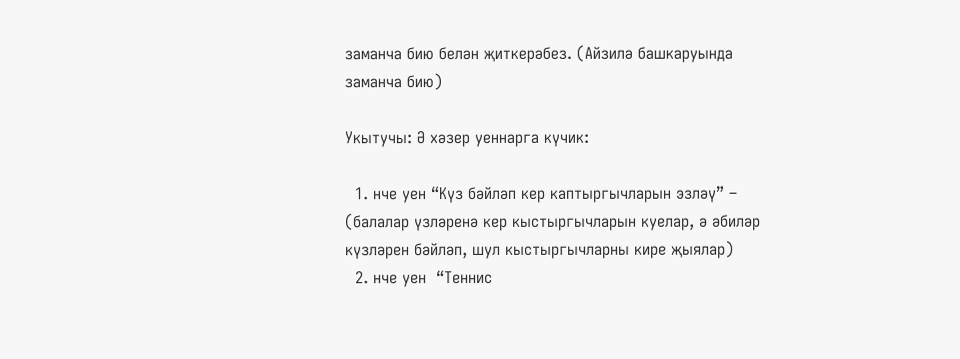заманча бию белән җиткерәбез. (Айзилә башкаруында заманча бию)

Укытучы: Ә хәзер уеннарга күчик:

  1. нче уен “Күз бәйләп кер каптыргычларын эзләү” – (балалар үзләренә кер кыстыргычларын куелар, ә әбиләр күзләрен бәйләп, шул кыстыргычларны кире җыялар)
  2. нче уен  “Теннис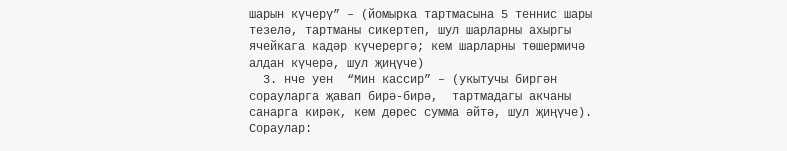шарын күчерү” – (йомырка тартмасына 5 теннис шары тезелә, тартманы сикертеп, шул шарларны ахыргы ячейкага кадәр күчерергә; кем шарларны төшермичә алдан күчерә, шул җиңүче)
  3. нче уен  “Мин кассир” – (укытучы биргән сорауларга җавап бирә-бирә,  тартмадагы акчаны санарга кирәк, кем дөрес сумма әйтә, шул җиңүче). Сораулар: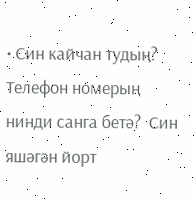• Син кайчан тудың?  Телефон номерың нинди санга бетә?  Син яшәгән йорт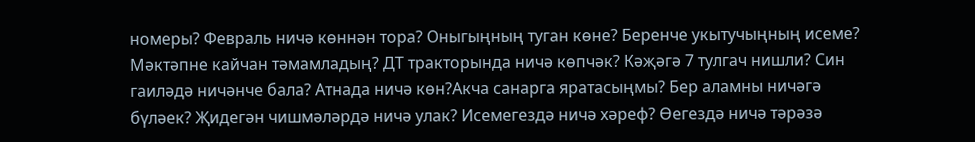номеры? Февраль ничә көннән тора? Оныгыңның туган көне? Беренче укытучыңның исеме? Мәктәпне кайчан тәмамладың? ДТ тракторында ничә көпчәк? Кәҗәгә 7 тулгач нишли? Син гаиләдә ничәнче бала? Атнада ничә көн?Акча санарга яратасыңмы? Бер аламны ничәгә бүләек? Җидегән чишмәләрдә ничә улак? Исемегездә ничә хәреф? Өегездә ничә тәрәзә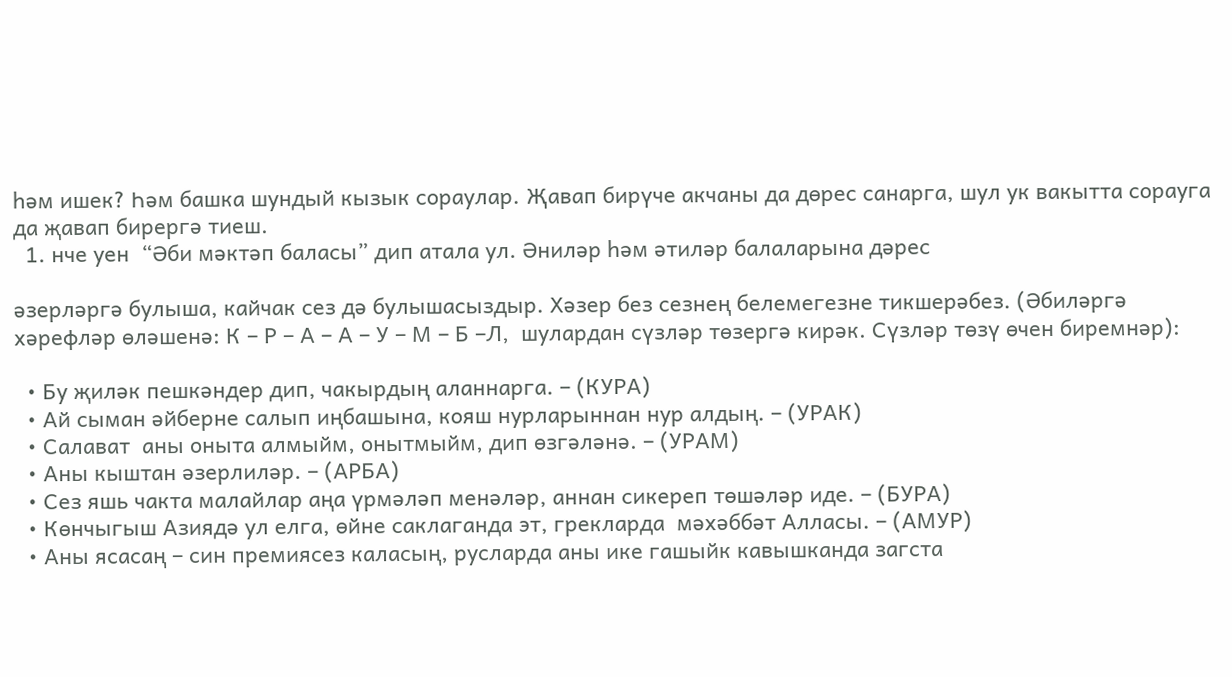һәм ишек? Һәм башка шундый кызык сораулар. Җавап бирүче акчаны да дөрес санарга, шул ук вакытта сорауга да җавап бирергә тиеш.
  1. нче уен  “Әби мәктәп баласы” дип атала ул. Әниләр һәм әтиләр балаларына дәрес

әзерләргә булыша, кайчак сез дә булышасыздыр. Хәзер без сезнең белемегезне тикшерәбез. (Әбиләргә хәрефләр өләшенә: К – Р – А – А – У – М – Б –Л,  шулардан сүзләр төзергә кирәк. Сүзләр төзү өчен биремнәр):

  • Бу җиләк пешкәндер дип, чакырдың аланнарга. – (КУРА)
  • Ай сыман әйберне салып иңбашына, кояш нурларыннан нур алдың. – (УРАК)
  • Салават  аны оныта алмыйм, онытмыйм, дип өзгәләнә. – (УРАМ)
  • Аны кыштан әзерлиләр. – (АРБА)
  • Сез яшь чакта малайлар аңа үрмәләп менәләр, аннан сикереп төшәләр иде. – (БУРА)
  • Көнчыгыш Азиядә ул елга, өйне саклаганда эт, грекларда  мәхәббәт Алласы. – (АМУР)
  • Аны ясасаң – син премиясез каласың, русларда аны ике гашыйк кавышканда загста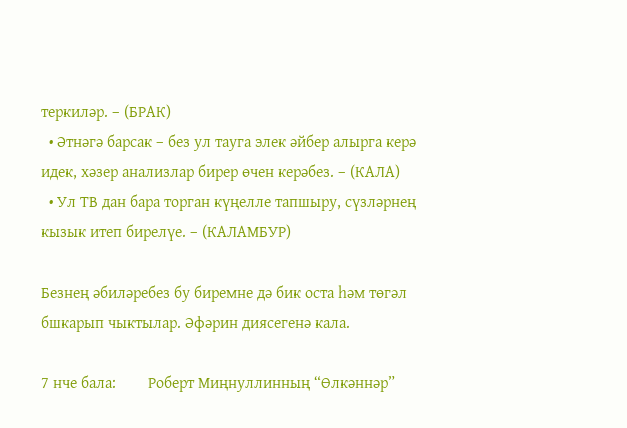теркиләр. – (БРАК)
  • Әтнәгә барсак – без ул тауга элек әйбер алырга керә идек, хәзер анализлар бирер өчен керәбез. – (КАЛА)
  • Ул ТВ дан бара торган күңелле тапшыру, сүзләрнең кызык итеп бирелүе. – (КАЛАМБУР)

Безнең әбиләребез бу биремне дә бик оста һәм төгәл бшкарып чыктылар. Әфәрин диясегенә кала.

7 нче бала:        Роберт Миңнуллинның “Өлкәннәр”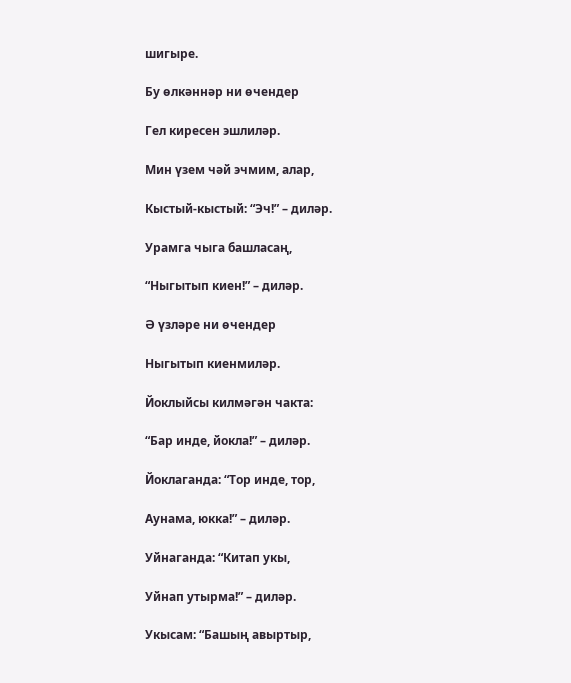шигыре.

Бу өлкәннәр ни өчендер

Гел киресен эшлиләр.

Мин үзем чәй эчмим, алар,

Кыстый-кыстый: “Эч!” – диләр.

Урамга чыга башласаң,

“Ныгытып киен!” – диләр.

Ә үзләре ни өчендер

Ныгытып киенмиләр.

Йоклыйсы килмәгән чакта:

“Бар инде, йокла!” – диләр.

Йоклаганда: “Тор инде, тор,

Аунама, юкка!” – диләр.

Уйнаганда: “Китап укы,

Уйнап утырма!” – диләр.

Укысам: “Башың авыртыр,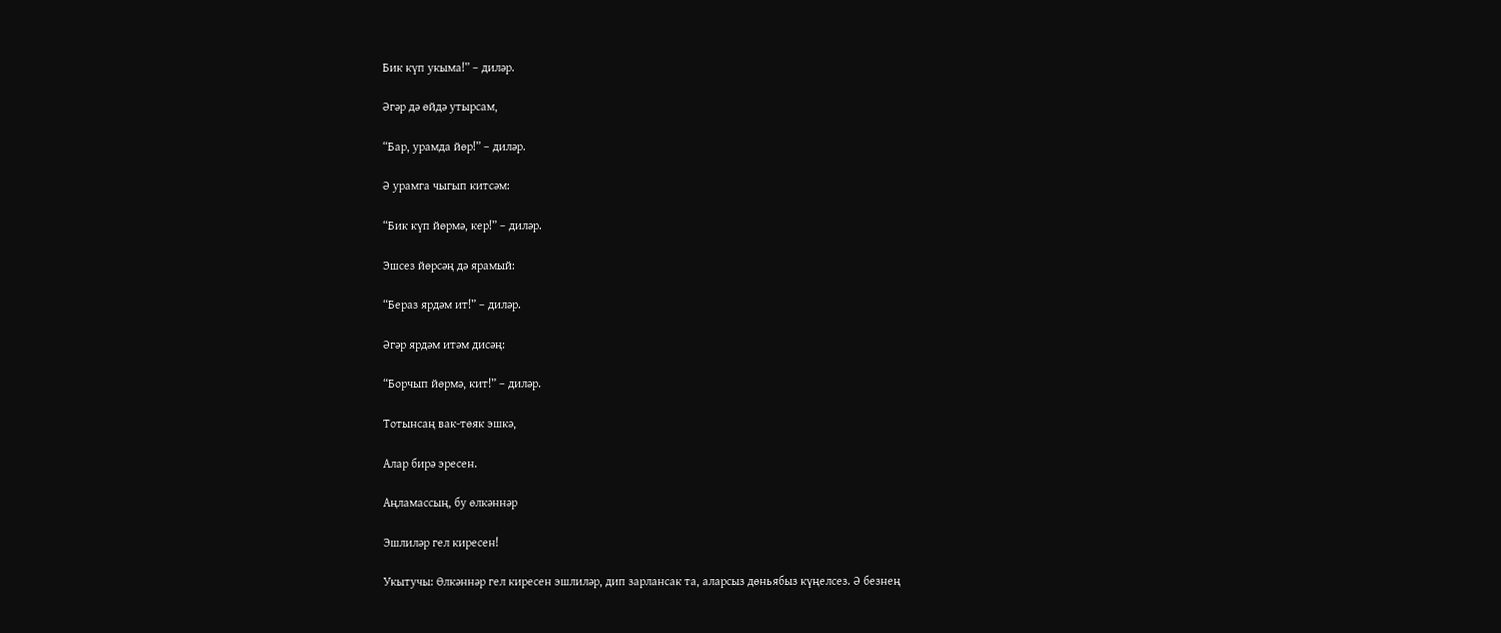Бик күп укыма!” – диләр.

Әгәр дә өйдә утырсам,

“Бар, урамда йөр!” – диләр.

Ә урамга чыгып китсәм:

“Бик күп йөрмә, кер!” – диләр.

Эшсез йөрсәң дә ярамый:

“Бераз ярдәм ит!” – диләр.

Әгәр ярдәм итәм дисәң:

“Борчып йөрмә, кит!” – диләр.

Тотынсаң вак-төяк эшкә,

Алар бирә эресен.

Аңламассың, бу өлкәннәр

Эшлиләр гел киресен!

Укытучы: Өлкәннәр гел киресен эшлиләр, дип зарлансак та, аларсыз дөньябыз күңелсез. Ә безнең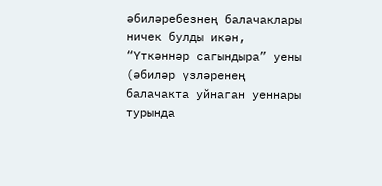әбиләребезнең балачаклары ничек булды икән, “Үткәннәр сагындыра” уены (әбиләр үзләренең балачакта уйнаган уеннары турында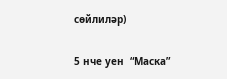сөйлиләр)

5 нче уен  “Маска”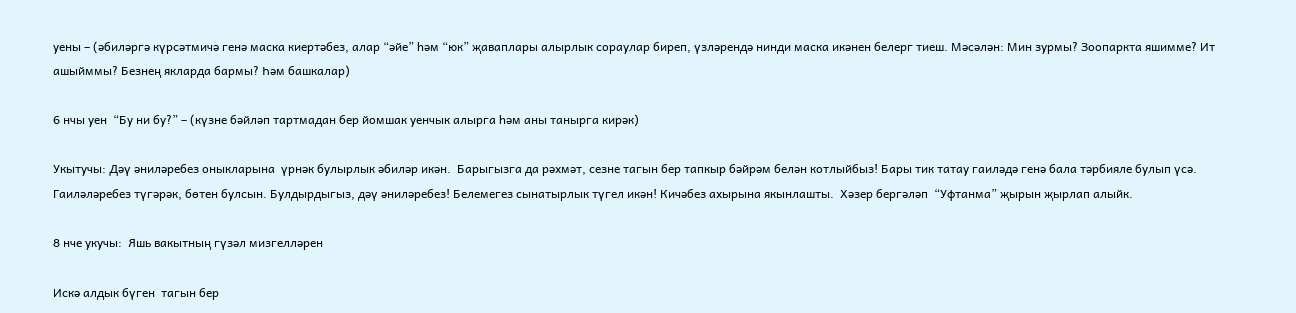уены – (әбиләргә күрсәтмичә генә маска киертәбез, алар “әйе” һәм “юк” җаваплары алырлык сораулар биреп, үзләрендә нинди маска икәнен белерг тиеш. Мәсәлән: Мин зурмы? Зоопаркта яшимме? Ит ашыйммы? Безнең якларда бармы? Һәм башкалар)

6 нчы уен  “Бу ни бу?” – (күзне бәйләп тартмадан бер йомшак уенчык алырга һәм аны танырга кирәк)

Укытучы: Дәү әниләребез оныкларына  үрнәк булырлык әбиләр икән.  Барыгызга да рәхмәт, сезне тагын бер тапкыр бәйрәм белән котлыйбыз! Бары тик татау гаиләдә генә бала тәрбияле булып үсә. Гаиләләребез түгәрәк, бөтен булсын. Булдырдыгыз, дәү әниләребез! Белемегез сынатырлык түгел икән! Кичәбез ахырына якынлашты.  Хәзер бергәләп  “Уфтанма” җырын җырлап алыйк.

8 нче укучы:  Яшь вакытның гүзәл мизгелләрен

Искә алдык бүген  тагын бер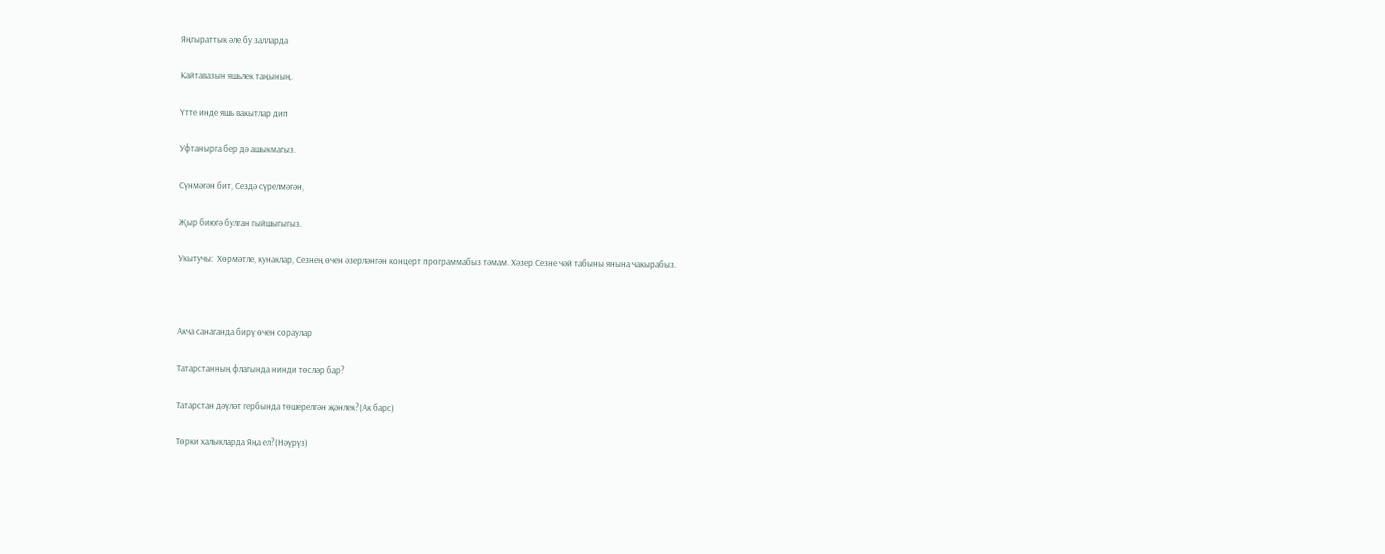Яңгыраттык әле бу залларда

Кайтавазын яшьлек таңының.

Үтте инде яшь вакытлар дип

Уфтанырга бер дә ашыкмагыз.

Сүнмәгән бит, Сездә сүрелмәгән,

Җыр биюгә булган гыйшыгыгыз.

Укытучы:  Хөрмәтле, кунаклар, Сезнең өчен әзерләнгән концерт программабыз тәмам. Хәзер Сезне чәй табыны янына чакырабыз.



Акча санаганда бирү өчен сораулар

Татарстанның флагында нинди төсләр бар?

Татарстан дәүләт гербында төшерелгән җәнлек?(Ак барс)

Төрки халыкларда Яңа ел?(Нәүрүз)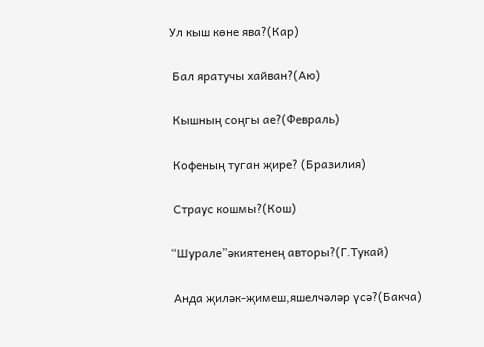Ул кыш көне ява?(Кар)

 Бал яратучы хайван?(Аю)

 Кышның соңгы ае?(Февраль)

 Кофеның туган җире? (Бразилия)

 Страус кошмы?(Кош)

“Шурале”әкиятенең авторы?(Г.Тукай)

 Анда җиләк-җимеш,яшелчәләр үсә?(Бакча)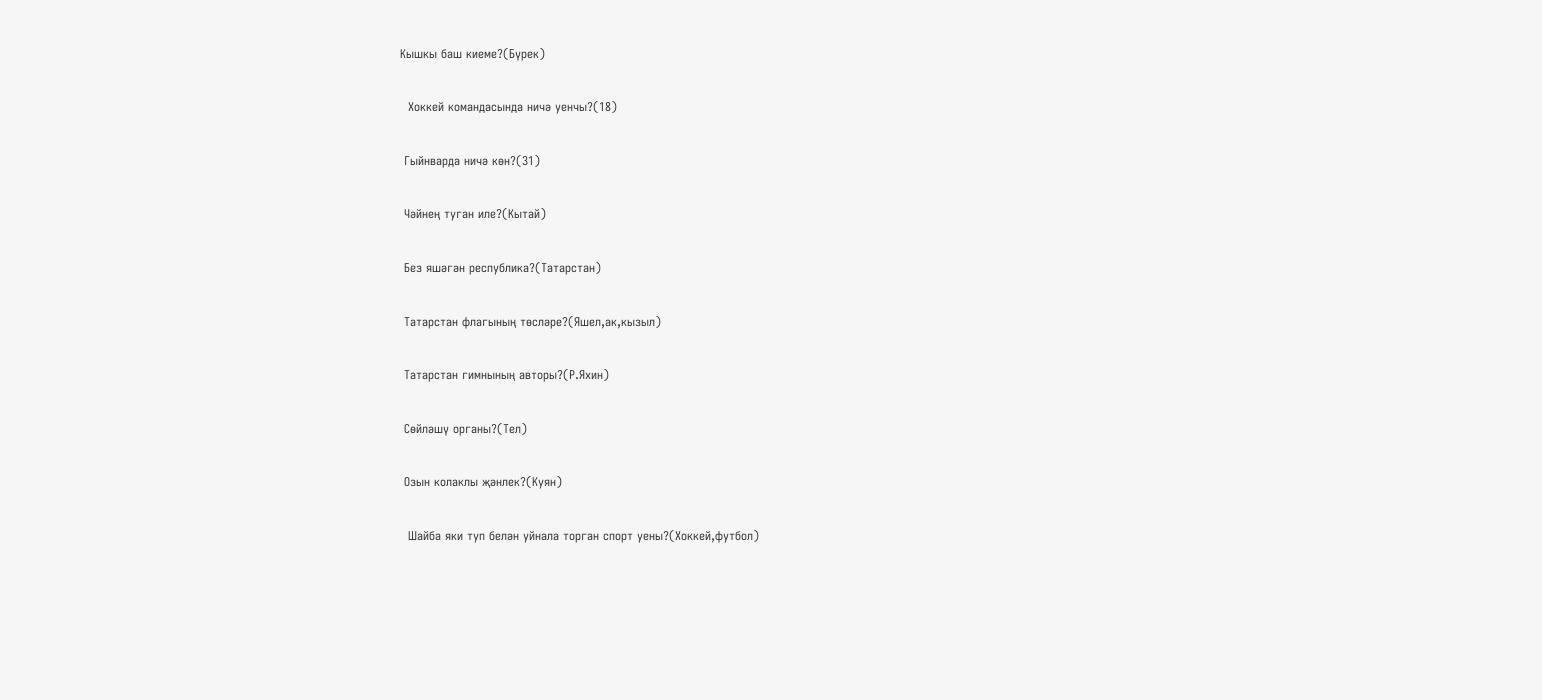Кышкы баш киеме?(Бүрек)

  Хоккей командасында ничә уенчы?(18)

 Гыйнварда ничә көн?(31)

 Чәйнең туган иле?(Кытай)

 Без яшәгән республика?(Татарстан)

 Татарстан флагының төсләре?(Яшел,ак,кызыл)

 Татарстан гимнының авторы?(Р.Яхин)

 Сөйләшү органы?(Тел)

 Озын колаклы җәнлек?(Куян)

  Шайба яки туп белән уйнала торган спорт уены?(Хоккей,футбол)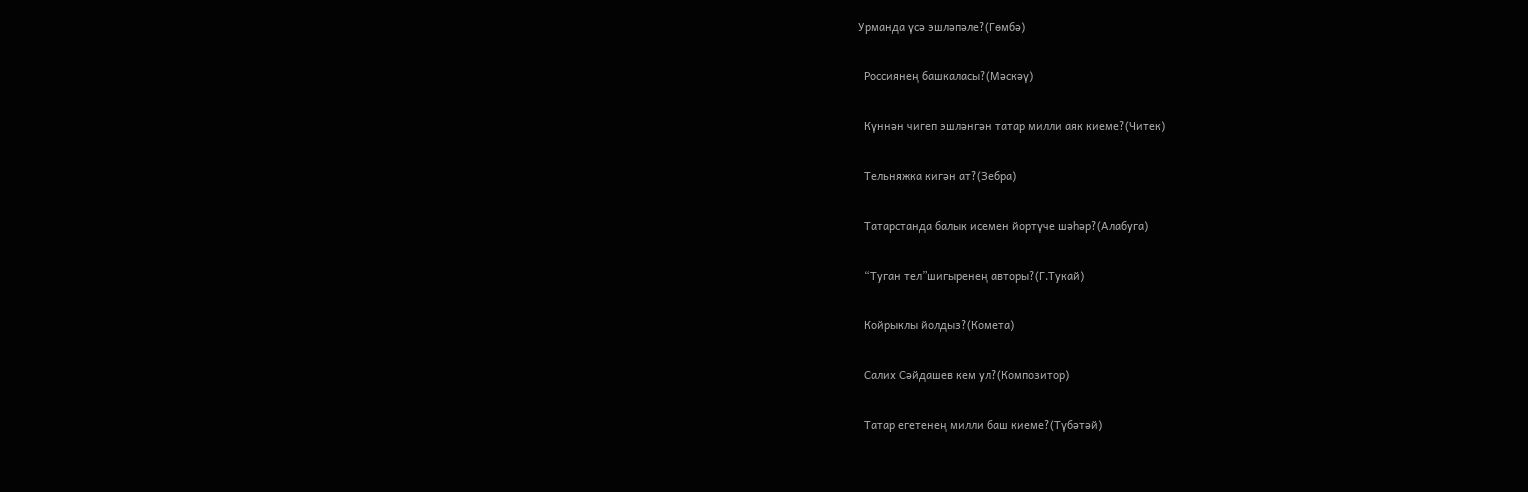Урманда үсә эшләпәле?(Гөмбә)

  Россиянең башкаласы?(Мәскәү)

  Күннән чигеп эшләнгән татар милли аяк киеме?(Читек)

  Тельняжка кигән ат?(Зебра)

  Татарстанда балык исемен йортүче шәһәр?(Алабуга)

  “Туган тел”шигыренең авторы?(Г.Тукай)

  Койрыклы йолдыз?(Комета)

  Салих Сәйдашев кем ул?(Композитор)

  Татар егетенең милли баш киеме?(Түбәтәй)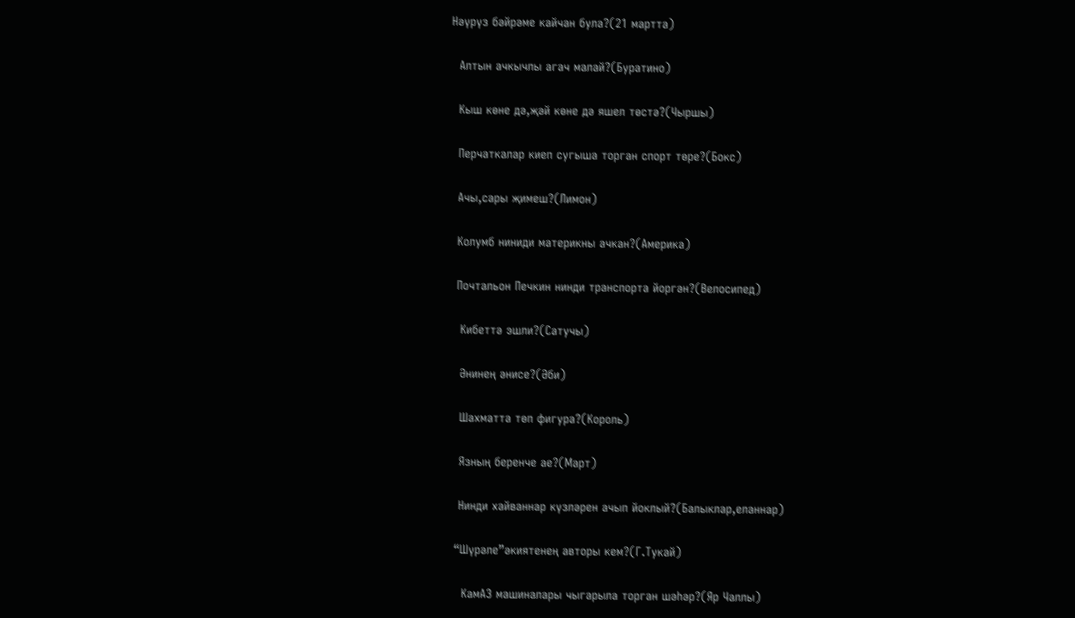Нәүрүз бәйрәме кайчан була?(21 мартта)

  Алтын ачкычлы агач малай?(Буратино)

  Кыш көне дә,җәй көне дә яшел төстә?(Чыршы)

  Перчаткалар киеп сугыша торган спорт төре?(Бокс)

  Ачы,сары җимеш?(Лимон)

  Колумб ниниди материкны ачкан?(Америка)

  Почтальон Печкин нинди транспорта йоргән?(Велосипед)

   Кибеттә эшли?(Сатучы)

   Әнинең әнисе?(Әби)

   Шахматта төп фигура?(Король)

   Язның беренче ае?(Март)

   Нинди хайваннар күзләрен ачып йоклый?(Балыклар,еланнар)

  “Шүрәле”әкиятенең авторы кем?(Г.Тукай)

    КамАЗ машиналары чыгарыла торган шәһәр?(Яр Чаллы)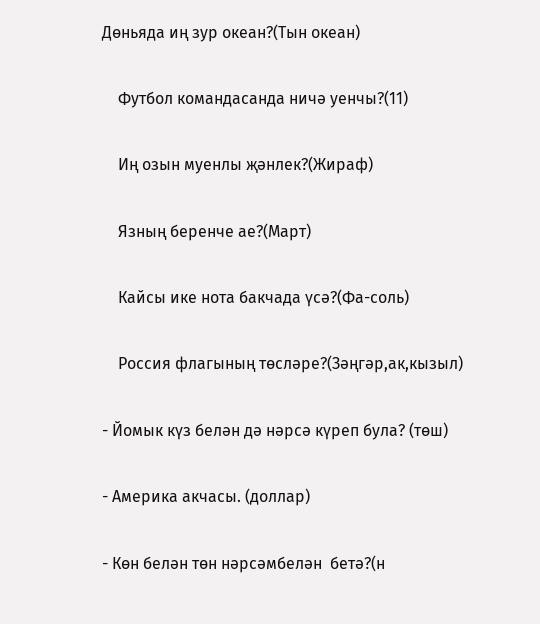Дөньяда иң зур океан?(Тын океан)

    Футбол командасанда ничә уенчы?(11)

    Иң озын муенлы җәнлек?(Жираф)

    Язның беренче ае?(Март)

    Кайсы ике нота бакчада үсә?(Фа-соль)

    Россия флагының төсләре?(Зәңгәр,ак,кызыл)

- Йомык күз белән дә нәрсә күреп була? (төш)

- Америка акчасы. (доллар)

- Көн белән төн нәрсәмбелән  бетә?(н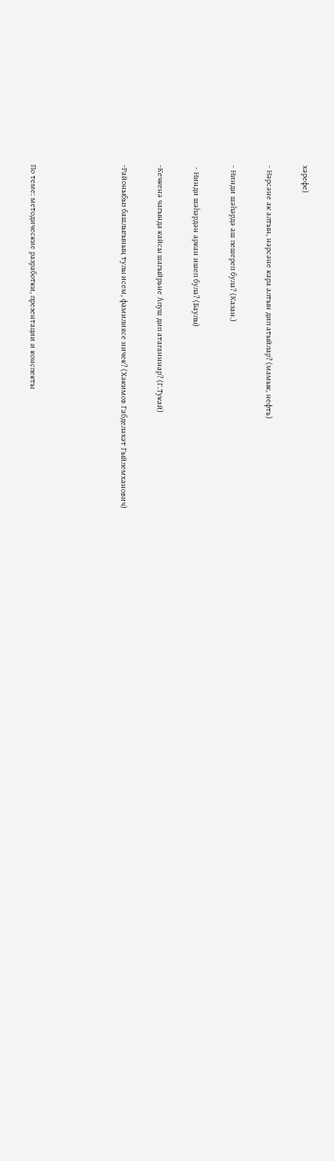хәрефе)

- Нәрсәне ак алтын, нәрсәне кара алтын дип атыйлар? (мамык, нефть)

- Нинди шәһәрдә аш пешереп була? (Казан.)

 - Нинди шәһәрдән аркан ишеп була? (Баулы)

-Кечкенә чагында кайсы шагыйрьне Апуш дип атаганннар? (Г.Тукай)

-Районыбыз башлыгының тулы исем, фамилиясе ничек? (Хәкимов Габделәхәт Гыйлемханович)




По теме: методические разработки, презентации и конспекты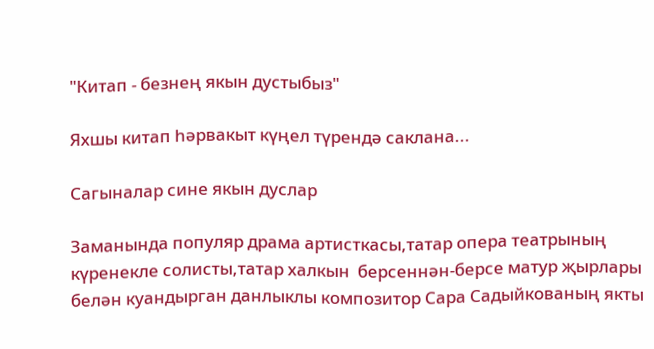"Китап - безнең якын дустыбыз"

Яхшы китап һәрвакыт күңел түрендә саклана...

Сагыналар сине якын дуслар

Заманында популяр драма артисткасы,татар опера театрының күренекле солисты,татар халкын  берсеннән-берсе матур җырлары белән куандырган данлыклы композитор Сара Садыйкованың якты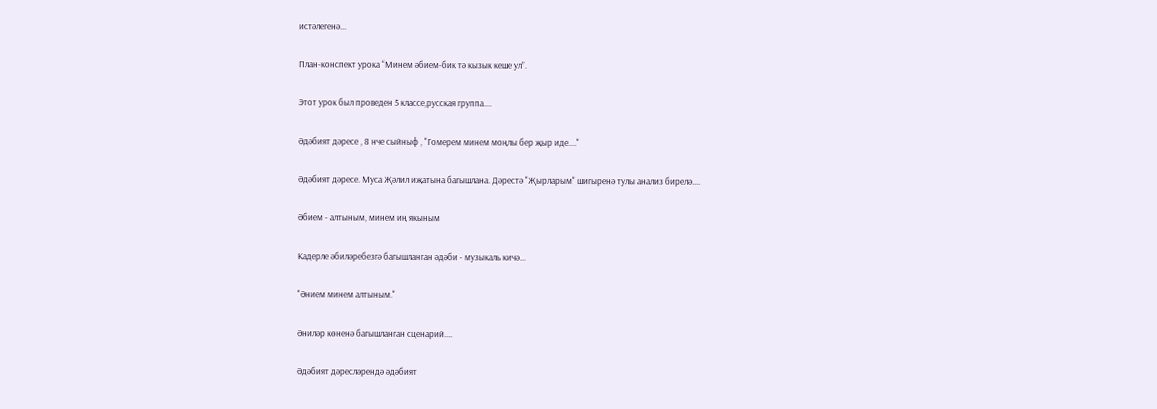истәлегенә...

План-конспект урока “Минем әбием-бик тә кызык кеше ул”.

Этот урок был проведен 5 классе,русская группа....

Әдәбият дәресе , 8 нче сыйныф , "Гомерем минем моңлы бер җыр иде...."

Әдәбият дәресе. Муса Җәлил иҗатына багышлана. Дәрестә "Җырларым" шигыренә тулы анализ бирелә....

Әбием - алтыным, минем иң якыным

Кадерле әбиләребезгә багышланган әдәби - музыкаль кичә...

"Әнием минем алтыным."

Әниләр көненә багышланган сценарий....

Әдәбият дәресләрендә әдәбият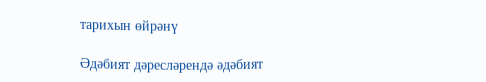тарихын өйрәнү

Әдәбият дәресләрендә әдәбият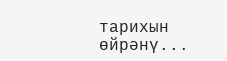тарихын өйрәнү...